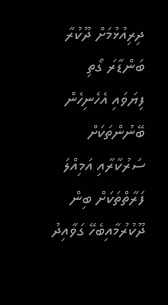ދިރިއުޅުމަށް ދޫކުރާ ބަންޑާރަ ގޯތި ފިޔަވައި އެހެނިހެން ބޭނުންތަކަށް ސަރުކާރާއި އަމިއްލަ ފަރާތްތަކަށް ބިން ދޫކުރުމާއިބެހޭ ގަވާއިދު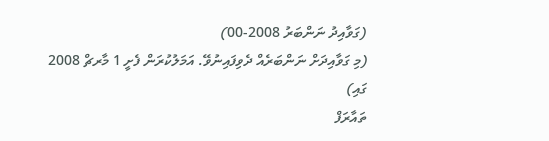(ގަވާއިދު ނަންބަރު 2008-00)
(މި ގަވާއިދަށް ނަންބަރެއް ދެވިފައިނުވޭ. އަމަލުކުރަން ފެށީ 1 މާރޗް 2008 ގައި)
ތައާރަފް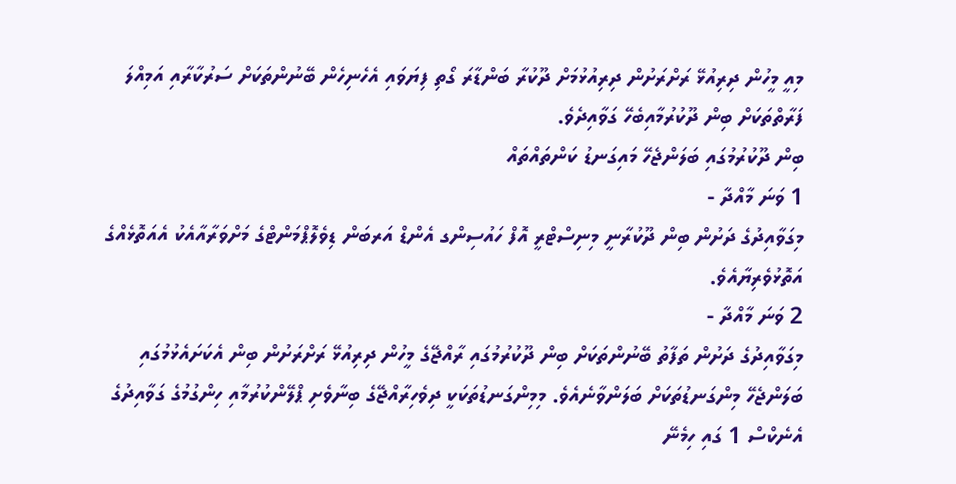މިއީ މީހުން ދިރިއުޅޭ ރަށްރަށުން ދިރިއުޅުމަށް ދޫކުރާ ބަންޑާރަ ގޯތި ފިޔަވައި އެހެނިހެން ބޭނުންތަކަށް ސަރުކާރާއި އަމިއްލަ ފަރާތްތަކަށް ބިން ދޫކުރުމާއިބެހޭ ގަވާއިދެވެ.
ބިން ދޫކުރުމުގައި ބަލަންޖެހޭ މައިގަނޑު ކަންތައްތައް
1 ވަނަ މާއްދާ -
މިގަވާއިދުގެ ދަށުން ބިން ދޫކުރާނީ މިނިސްޓްރީ އޮފް ހައުސިންގ އެންޑް އަރބަން ޑިވެލޮޕްމަންޓްގެ މަށްވަރާއާއެކު އެއަތޮޅެއްގެ އަތޮޅުވެރިޔާއެވެ.
2 ވަނަ މާއްދާ -
މިގަވާއިދުގެ ދަށުން ތަފާތު ބޭނުންތަކަށް ބިން ދޫކުރުމުގައި ރާއްޖޭގެ މީހުން ދިރިއުޅޭ ރަށްރަށުން ބިން އެކަށައެޅުމުގައި ބަލަންޖެހޭ މިންގަނޑުތަކަށް ބަލަންވާނެއެވެ. މިމިންގަނޑުތަކަކީ ދިވެހިރާއްޖޭގެ ބިނާވެށި ޕްލޭންކުރުމާއި ހިންގުމުގެ ގަވާއިދުގެ އެނެކްސް 1 ގައި ހިމެނޭ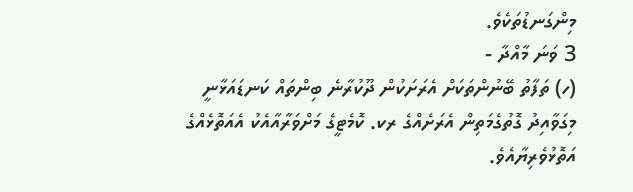މިންގަނޑުތަކެވެ.
3 ވަނަ މާއްދާ -
(ހ) ތަފާތު ބޭނުންތަކަށް އެރަށަކުން ދޫކުރާނެ ބިންތައް ކަނޑައަޅާނީ މިގަވާއިދު ގޮތުގެމަތިން އެރަށެއްގެ ރކ. ކޮމެޓީގެ މަށްވަރާއާއެކު އެއަތޮޅެއްގެ އަތޮޅުވެރިޔާއެވެ.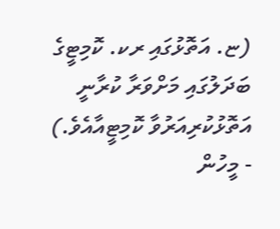(ޏ. އަތޮޅުގައި ރކ. ކޮމިޓީގެ ބަދަލުގައި މަށްވަރާ ކުރާނީ އަތޮޅުކުރިއަރުވާ ކޮމިޓީއާއެވެ.)
- މީހުން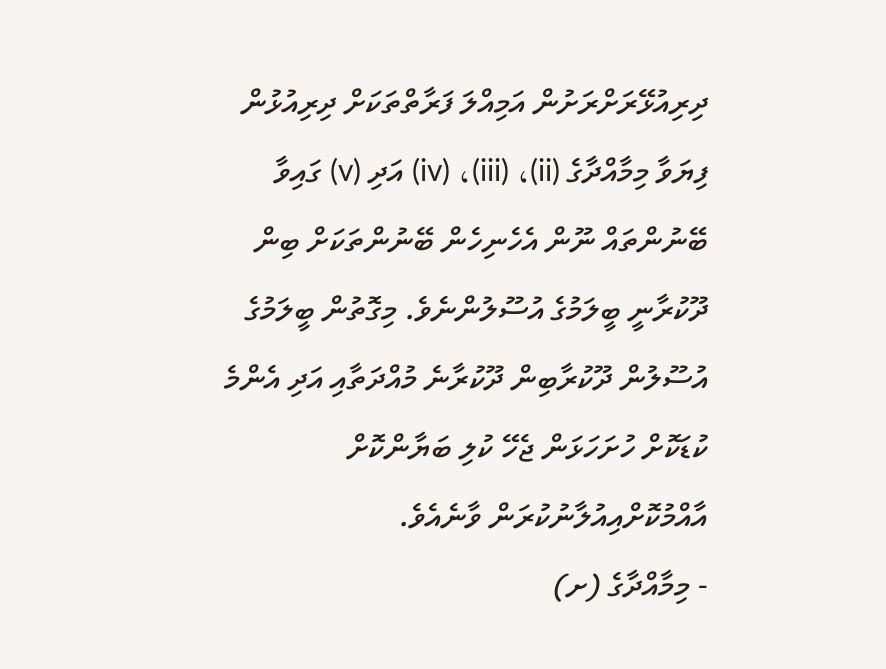ދިރިއުޅޭރަށްރަށުން އަމިއްލަ ފަރާތްތަކަށް ދިރިއުޅުން ފިޔަވާ މިމާއްދާގެ (ii)، (iii)، (iv) އަދި (v) ގައިވާ ބޭނުންތައް ނޫން އެހެނިހެން ބޭނުންތަކަށް ބިން ދޫކުރާނީ ބީލަމުގެ އުސޫލުންނެވެ. މިގޮތުން ބީލަމުގެ އުސޫލުން ދޫކުރާބިން ދޫކުރާނެ މުއްދަތާއި އަދި އެންމެ ކުޑަކޮށް ހުށަހަޅަން ޖެހޭ ކުލި ބަޔާންކޮށް އާއްމުކޮށްއިއުލާނުކުރަން ވާނެއެވެ.
- މިމާއްދާގެ (ށ)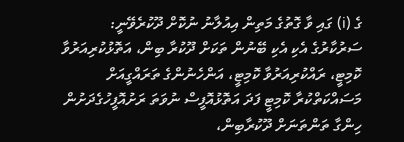ގެ (i) ގައި ވާ ގޮތުގެ މަތިން އިއުލާނު ނުކޮށް ދޫކުރެވޭނީ:
ސަރުކާރުގެ އެކި އެކި ބޭނުން ތަކަށް ދޫކުރާ ބިން، އަތޮޅުކުރިއަރުވާ ކޮމިޓީ، ރައްކުރިއަރުވާ ކޮމިޓީ، އަންހެނުންގެ ތަރައްގީއަށް މަސައްކަތްކުރާ ކޮމިޓީ ފަދަ އަތޮޅުއޮފީސް ނުވަތަ ރަށުއޮފީހުގެދަށުން ހިންގާ ތަންތަނަށް ދޫކުރާބިން،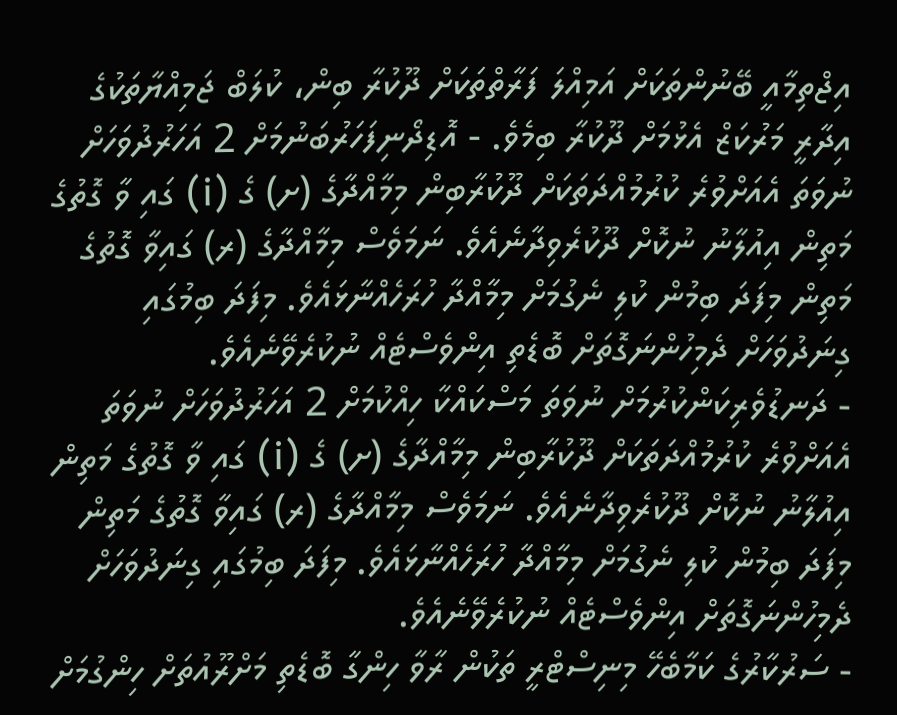އިޖްތިމާއީ ބޭނުންތަކަށް އަމިއްލަ ފަރާތްތަކަށް ދޫކުރާ ބިން، ކުލަބް ޖަމިއްޔާތަކުގެ އިދާރީ މަރުކަޒް އެޅުމަށް ދޫކުރާ ބިމެވެ. - އޮޑިދޯނިފަހަރުބަނުމަށް 2 އަހަރުދުވަހަށް ނުވަތަ އެއަށްވުރެ ކުރުމުއްދަތަކަށް ދޫކުރާބިން މިމާއްދާގެ (ށ) ގެ (i) ގައި ވާ ގޮތުގެ މަތިން އިއުލާނު ނުކޮށް ދޫކުރެވިދާނެއެވެ. ނަމަވެސް މިމާއްދާގެ (ރ) ގައިވާ ގޮތުގެ މަތިން މިފަދަ ބިމުން ކުލި ނެގުމަށް މިމާއްދާ ހުރަހެއްނާޅައެވެ. މިފަދަ ބިމުގައި ގިނަދުވަހަށް ދެމިހުންނަގޮތަށް ބޮޑެތި އިންވެސްޓެއް ނުކުރެވޭނެއެވެ.
- ދަނޑުވެރިކަންކުރުމަށް ނުވަތަ މަސްކައްކާ ހިއްކުމަށް 2 އަހަރުދުވަހަށް ނުވަތަ އެއަށްވުރެ ކުރުމުއްދަތަކަށް ދޫކުރާބިން މިމާއްދާގެ (ށ) ގެ (i) ގައި ވާ ގޮތުގެ މަތިން އިއުލާނު ނުކޮށް ދޫކުރެވިދާނެއެވެ. ނަމަވެސް މިމާއްދާގެ (ރ) ގައިވާ ގޮތުގެ މަތިން މިފަދަ ބިމުން ކުލި ނެގުމަށް މިމާއްދާ ހުރަހެއްނާޅައެވެ. މިފަދަ ބިމުގައި ގިނަދުވަހަށް ދެމިހުންނަގޮތަށް އިންވެސްޓެއް ނުކުރެވޭނެއެވެ.
- ސަރުކާރުގެ ކަމާބެހޭ މިނިސްޓްރީ ތަކުން ރާވާ ހިންގާ ބޮޑެތި މަށްރޫއުތަށް ހިންގުމަށް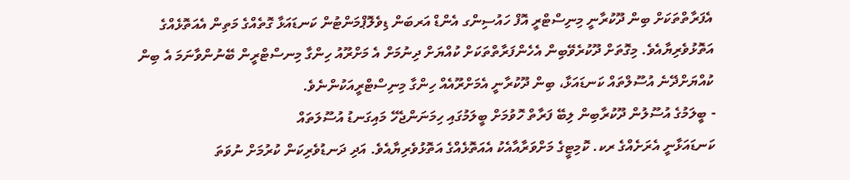އެފަރާތްތަކަށް ބިން ދޫކުރާނީ މިނިސްޓްރީ އޮފް ހައުސިންގ އެންޑް އަރބަން ޑިވެލޮޕްމަންޓުން ކަނޑައަޅާ ގޮތެއްގެ މަތިން އެއަތޮޅެއްގެ އަތޮޅުވެރިޔާއެވެ. މިގޮތަށް ދޫކުރެވޭބިން އެހެންފަރާތްތަކަށް ކުއްޔަށް ދިނުމަށް އެ މަށްރޫއު ހިންގާ މިނސްޓްރީން ބޭނުންވާނަމަ އެ ބިން ކުއްޔަށްދޭނެ އުސޫލްތައް ކަނޑައަޅާ، ބިން ދޫކުރާނީ އެމަށްރޫއެއް ހިންގާ މިނިސްޓްރީއަކުންނެވެ.
- ބީލަމުގެ އުސޫލުން ދޫކުރާބިން ލިބޭ ފަރާތް ހޮވުމަށް ބީލަމުގައި ހިމަނަންޖެހޭ މައިގަނޑު އުސޫލަތައް
ކަނޑައަޅާނީ އެރަށެއްގެ ރކ. ކޮމިޓީގެ މަށްވަރާއާއެކު އެއަތޮޅެއްގެ އަތޮޅުވެރިޔާއެވެ. އަދި ދަނޑުވެރިކަން ކުރުމަށް ނުވަތަ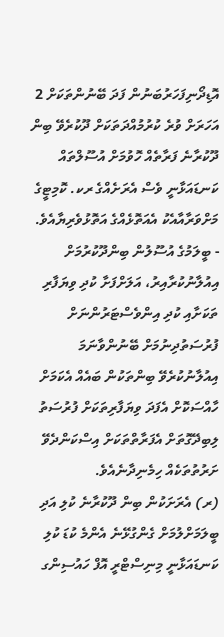އޮޑިދޯނިފަހަރުބަނުން ފަދަ ބޭނުންތަކަށް 2 އަހަރަށް ވުރެ ކުރުމުއްދަތަކަށް ދޫކުރެވޭ ބިން ދޫކުރާނެ ފަރާތެއް ހޮވުމަށް އުސޫލްތައް ކަނޑައަޅާނީ ވެސް އެރަށެއްގެ ރކ. ކޮމިޓީގެ މަށްވަރާއާއެކު އެއަތޮޅެއްގެ އަތޮޅުވެރިޔާއެވެ. - ބީލަމުގެ އުސޫލުން ބިންދޫކުރުމަށް އިއުލާނުކުރާއިރު، އަލަށްފަށާ ކުދި ވިޔަފާރި ތަކަށާއި ކުދި އިންވެސްޓަރުންނަށް ފުރުސަތުދިނުމަށް ބޭނުންވާނަމަ އިއުލާނުކުރެވޭ ބިންތަކުން ބައެއް އެކަމަށް ހާއްސަކޮށް އެފަދަ ވިޔަފާރިތަކަށް ފުރުސަތު ލިބިދޭގޮތަށް އެފަރާތްތަކަށް އިސްކަންދެވޭ ށަރުތުތަކެއް ހިމެނިދާނެއެވެ.
(ރ) އެރަށަކުން ބިން ދޫކުރާނެ ކުލި އަދި ބީލަމަށްލުމަށް ގެންގުޅޭނެ އެންމެ ކުޑަ ކުލި ކަނޑައަޅާނީ މިނިސްޓްރީ އޮފް ހައުސިންގ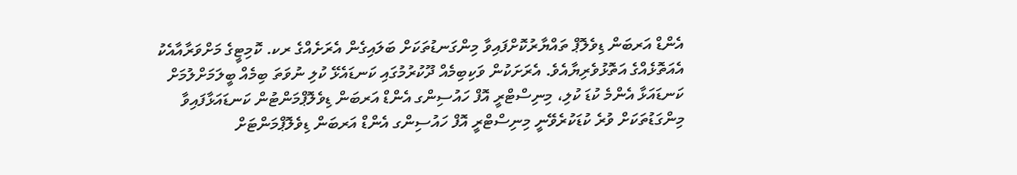އެންޑް އަރބަން ޑިވެލޮޕް ތައްޔާރުކޮށްފައިވާ މިންގަނޑުތަކަށް ބަލައިގެން އެރަށެއްގެ ރކ. ކޮމިޓީގެ މަށްވަރާއާއެކު އެއަތޮޅެއްގެ އަތޮޅުވެރިޔާއެވެ. އެރަށަކުން ވަކިބިމެއް ދޫކުރުމުގައި ކަނޑައެޅޭ ކުލި ނުވަތަ ބިމެއް ބީލަމަށްލުމަށް ކަނޑައަޅާ އެންމެ ކުޑަ ކުލި، މިނިސްޓްރީ އޮފް ހައުސިންގ އެންޑް އަރބަން ޑިވެލޮޕްމަންޓުން ކަނޑައަޅާފައިވާ މިންގަޑުތަކަށް ވުރެ ކުޑަކުރެވޭނީ މިނިސްޓްރީ އޮފް ހައުސިންގ އެންޑް އަރބަން ޑިވެލޮޕްމަންޓަށް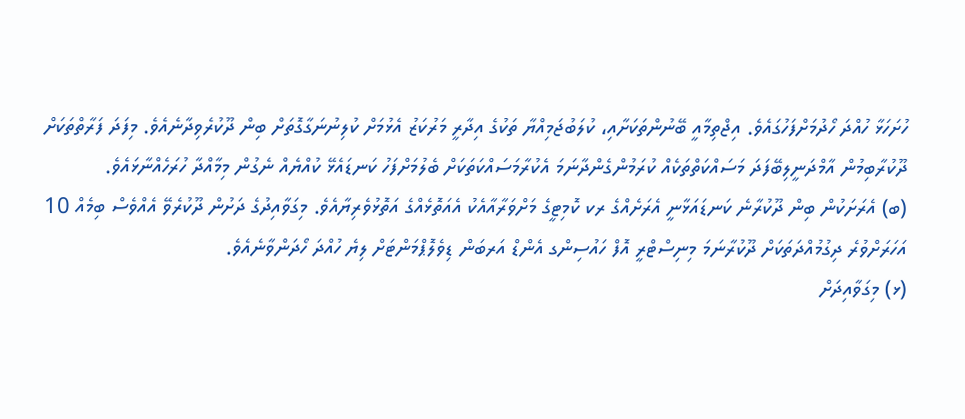ހުށަހަޅާ ހުއްދަ ހޯދުމަށްފަހުގައެވެ. އިޖްތިމާއީ ބޭނުންތަކަށާއި، ކުލަބުޖަމިއްޔާ ތަކުގެ އިދާރީ މަރުކަޒު އެޅުމަށް ކުލިނުނަގާގޮތަށް ބިން ދޫކުރެވިދާނެއެވެ. މިފަދަ ފަރާތްތަކަށް ދޫކުރާބިމުން އާމްދަނީލިބޭފަދަ މަސައްކަތްތަކެއް ކުރަމުންގެންދާނަމަ އެކުރާމަސައްކަތަކަށް ބެލުމަށްފަހު ކަނޑައެޅޭ ކުއްޔެއް ނެގުން މިމާއްދާ ހުރަހެއްނާޅައެވެ.
(ބ) އެރަށަކުން ބިން ދޫކުރާނެ ކަނޑައަޅާނީ އެރަށެއްގެ ރކ ކޮމިޓީގެ މަށްވަރާއާއެކު އެއަތޮޅެއްގެ އަތޮޅުވެރިޔާއެވެ. މިގަވާއިދުގެ ދަށުން ދޫކުރެވޭ އެއްވެސް ބިމެއް 10 އަހަރަށްވުރެ ދިގުމުއްދަތަކަށް ދޫކުރާނަމަ މިނިސްޓްރީ އޮފް ހައުސިންގ އެންޑް އަރބަން ޑިވެލޮޕްމަންޓަށް ލިޔެ ހުއްދަ ހޯދަންވާނެއެވެ.
(ޅ) މިގަވާއިދަށް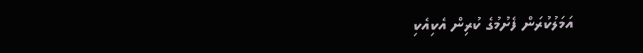އަމަލުކުރަން ފެށުމުގެ ކުރިން އެކިއެކި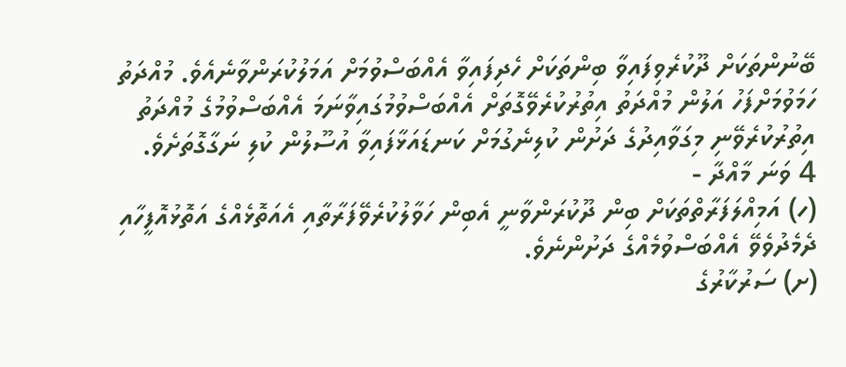ބޭނުންތަކަށް ދޫކުރެވިފައިވާ ބިންތަކަށް ހެދިފައިވާ އެއްބަސްވުމަށް އަމަލުކުރަންވާނެއެވެ. މުއްދަތު ހަމަވުމަށްފަހު އަލުން މުއްދަތު އިތުރުކުރެވޭގޮތަށް އެއްބަސްވުމުގައިވާނަމަ އެއްބަސްވުމުގެ މުއްދަތު އިތުރުކުރެވޭނި މިގަވާއިދުގެ ދަށުން ކުލިނެގުމަށް ކަނޑައަޅާފައިވާ އުސޫލުން ކުލި ނަގާގޮތަށެވެ.
4 ވަނަ މާއްދާ -
(ހ) އަމިއްލަފަރާތްތަކަށް ބިން ދޫކުރަންވާނީ އެބިން ހަވާލުކުރެވޭފަރާތާއި އެއަތޮޅެއްގެ އަތޮޅުއޮފީހާއި ދެމެދުވެވޭ އެއްބަސްވުމެއްގެ ދަށުންނެވެ.
(ށ) ސަރުކާރުގެ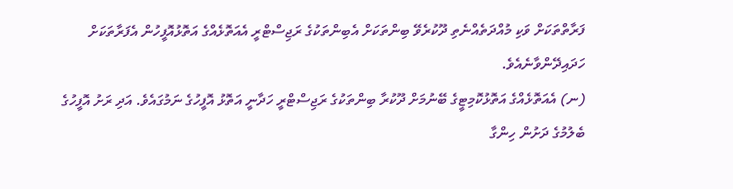ފަރާތްތަކަށް ވަކި މުއްދަތެއްނެތި ދޫކުރެވޭ ބިންތަކަށް އެބިންތަކުގެ ރަޖިސްޓްރީ އެއަތޮޅެއްގެ އަތޮޅުއޮފީހުން އެފަރާތަކަށް ހަދައިދޭންވާނެއެވެ.
(ނ) އެއަތޮޅެއްގެ އަތޮޅުކޮމިޓީގެ ބޭނުމަށް ދޫކުރާ ބިންތަކުގެ ރަޖިސްޓްރީ ހަދާނީ އަތޮޅު އޮފީހުގެ ނަމުގައެވެ. އަދި ރަށު އޮފީހުގެ ބެލުމުގެ ދަށުން ހިންގާ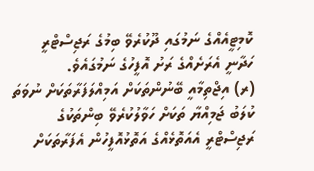ކޮމިޓީއެއްގެ ނަމުގައި ދޫކުރެވޭ ބިމުގެ ރަޖިސްޓްރީ ހަދާނީ އެރަށެއްގެ ރަށު އޮފީހުގެ ނަމުގައެވެ.
(ރ) އިޖްތިމާއީ ބޭނުންތަކަށް އަމިއްލަފަރާތަކަށް ނުވަތަ ކުލަބު ޖަމިއްޔާ ތަކަށް ހަވާލުކުރެވޭ ބިންތަކުގެ ރަޖިސްޓްރީ އެއަތޮޅެއްގެ އަތޮޅުއޮފީހުން އެފަރާތަކަށް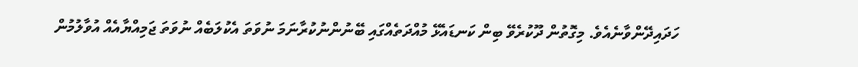ހަދައިދޭންވާނެއެވެ. މިގޮތުން ދޫކުރެވޭ ބިން ކަނޑައެޅޭ މުއްދަތެއްގައި ބޭނުންނުކުރާނަމަ ނުވަތަ އެކުލަބެއް ނުވަތަ ޖަމިއްޔާއެއް އުވާލުމުން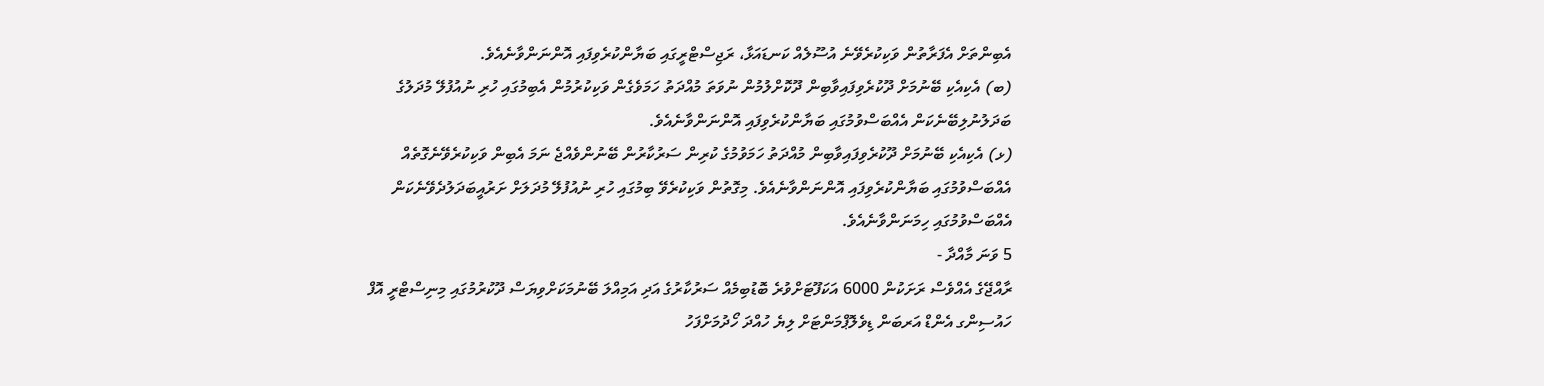އެބިންތަށް އެފަރާތުން ވަކިކުރެވޭނެ އުސޫލެއް ކަނޑައަޅާ، ރަޖިސްޓްރީގައި ބަޔާންކުރެވިފައި އޮންނަންވާނެއެވެ.
(ބ) އެކިއެކި ބޭނުމަށް ދޫކުރެވިފައިވާބިން ދޫކޮށްލުމުން ނުވަތަ މުއްދަތު ހަމަވެގެން ވަކިކުރުމުން އެބިމުގައި ހުރި ނުއުފުލޭ މުދަލުގެ ބަދަލުނުލިބޭނެކަން އެއްބަސްވުމުގައި ބަޔާންކުރެވިފައި އޮންނަންވާނެއެވެ.
(ޅ) އެކިއެކި ބޭނުމަށް ދޫކުރެވިފައިވާބިން މުއްދަތު ހަމަވުމުގެ ކުރިން ސަރުކާރުން ބޭނުންވެއްޖެ ނަމަ އެބިން ވަކިކުރެވޭނެގޮތެއް އެއްބަސްވުމުގައި ބަޔާންކުރެވިފައި އޮންނަންވާނެއެވެ. މިގޮތުން ވަކިކުރެވޭ ބިމުގައި ހުރި ނުއުފުލޭ މުދަލަށް ށަރުއީބަދަލުދެވޭނެކަން އެއްބަސްވުމުގައި ހިމަނަންވާނެއެވެ.
5 ވަނަ މާއްދާ -
ރާއްޖޭގެ އެއްވެސް ރަށަކުން 6000 އަކަފޫޓަށްވުރެ ބޮޑުބިމެއް ސަރުކާރުގެ އަދި އަމިއްލަ ބޭނުމަކަށްވިޔަސް ދޫކުރުމުގައި މިނިސްޓްރީ އޮފް ހައުސިންގ އެންޑް އަރބަން ޑިވެލޮޕްމަންޓަށް ލިޔެ ހުއްދަ ހޯދުމަށްފަހު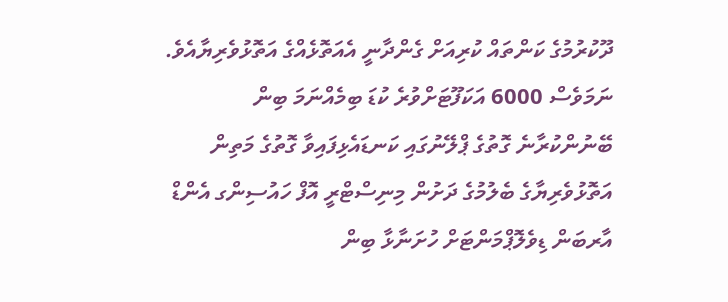ދޫކުރުމުގެ ކަންތައް ކުރިއަށް ގެންދާނީ އެއަތޮޅެއްގެ އަތޮޅުވެރިޔާއެވެ. ނަމަވެސް 6000 އަކަފޫޓަށްވުރެ ކުޑަ ބިމެއްނަމަ ބިން ބޭނުންކުރާނެ ގޮތުގެ ޕްލޭނުގައި ކަނޑައެޅިފައިވާ ގޮތުގެ މަތިން އަތޮޅުވެރިޔާގެ ބެލުމުގެ ދަށުން މިނިސްޓްރީ އޮފް ހައުސިންގ އެންޑް އާރބަން ޑިވެލޮޕްމަންޓަށް ހުށަނާޅާ ބިން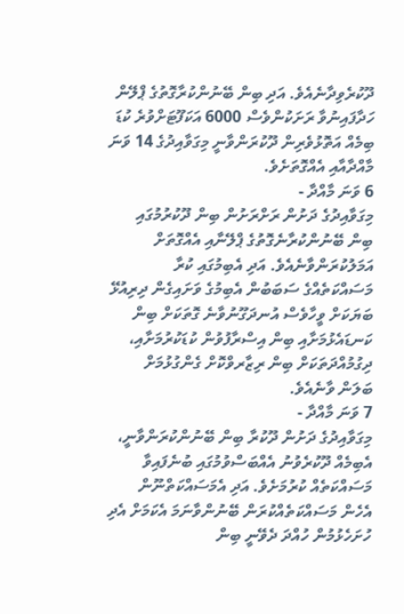ދޫކުރެވިދާނެއެވެ. އަދި ބިން ބޭނުންކުރާގޮތުގެ ޕްލޭން ހަދާފައިނުވާ ރަށަކުންވެސް 6000 އަކަފޫޓަށްވުރެ ކުޑަ ބިމެއް އަތޮޅުވެރިން ދޫކުރަންވާނީ މިގަވާއިދުގެ 14 ވަނަ މާއްދާއާއި އެއްގޮތަށެވެ.
6 ވަނަ މާއްދާ -
މިގަވާއިދުގެ ދަށުން ރަށްރަށުން ބިން ދޫކުރުމުގައި ބިން ބޭނުންކުރާނެގޮތުގެ ޕްލޭނާއި އެއްގޮތަށް އަމަލުކުރަންވާނެއެވެ. އަދި އެބިމުގައި ކުރާ މަސައްކަތެއްގެ ސަބަބުން އެބިމުގެ ވަށައިގެން ދިރިއުޅޭ ބަޔަކަށް ވީހާވެސް އުނދަގޫނުވާނެ ގޮތަކަށް ބިން ކަނޑައެޅުމަށާއި ބިން އިސްރާފުވުން ކުޑަކުރުމަށާއި، ދިގުމުއްދަތަކަށް ބިން ރިޒާރވްކޮށް ގެންގުޅުމަށް ބަލަން ވާނެއެވެ.
7 ވަނަ މާއްދާ -
މިގަވާއިދުގެ ދަށުން ދޫކުރާ ބިން ބޭނުންކުރަންވާނީ، އެބިމެއް ދޫކުރެވުނު އެއްބަސްވުމުގައި ބުނެފައިވާ މަސައްކަތެއް ކުރުމަށެވެ. އަދި އެމަސައްކަތްނޫން އެހެން މަސައްކަތެއްކުރަން ބޭނުންވާނަމަ އެކަމަށް އެދި ހުށަހެޅުމުން ހުއްދަ ދެވޭނީ ބިން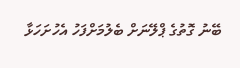ބޭނު ގޮތުގެ ޕްލޭނަށް ބެލުމަށްފަހު އެހުށަހަޅާ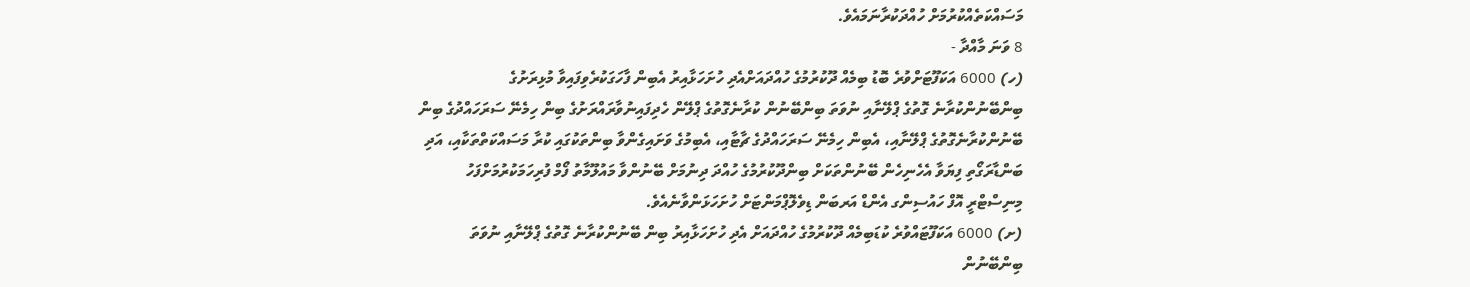މަސައްކަތެއްކުރުމަށް ހުއްދަކުރާނަމައެވެ.
8 ވަނަ މާއްދާ -
(ހ) 6000 އަކަފޫޓަށްވުރެ ބޮޑު ބިމެއް ދޫކުރުމުގެ ހުއްދައަށްއެދި ހުށަހަޅާއިރު އެބިން ފާހަގަކުރެވިފައިވާ މުޅިރަށުގެ ބިންބޭނުންކުރާނެ ގޮތުގެ ޕްލޭނާއި ނުވަތަ ބިންބޭނުން ކުރާނެގޮތުގެ ޕްލޭން ހެދިފައިނުވާރައްރަށުގެ ބިން ހިމެނޭ ސަރަހައްދުގެ ބިން ބޭނުންކުރާނެގޮތުގެ ޕްލޭނާއި، އެބިން ހިމެނޭ ސަރަހައްދުގެ ޗާޓާއި، އެބިމުގެ ވަށައިގެންވާ ބިންތަކުގައި ކުރާ މަސައްކަތްތަކާއި، އަދި ބަންޑާރަގޯތި ފިޔަވާ އެހެނިހެން ބޭނުންތަކަށް ބިންދޫކުރުމުގެ ހުއްދަ ދިނުމަށް ބޭނުންވާ މައުލޫމާތު ފޯމް ފުރިހަމަކުރުމަށްފަހު މިނިސްޓްރީ އޮފް ހައުސިންގ އެންޑް އަރބަން ޑިވެލޮޕްމަންޓަށް ހުށަހަޅަންވާނެއެވެ.
(ށ) 6000 އަކަފޫޓައްވުރެ ކުޑަބިމެއް ދޫކުރުމުގެ ހުއްދައަށް އެދި ހުށަހަޅާއިރު ބިން ބޭނުންކުރާނެ ގޮތުގެ ޕްލޭނާއި ނުވަތަ ބިންބޭނުން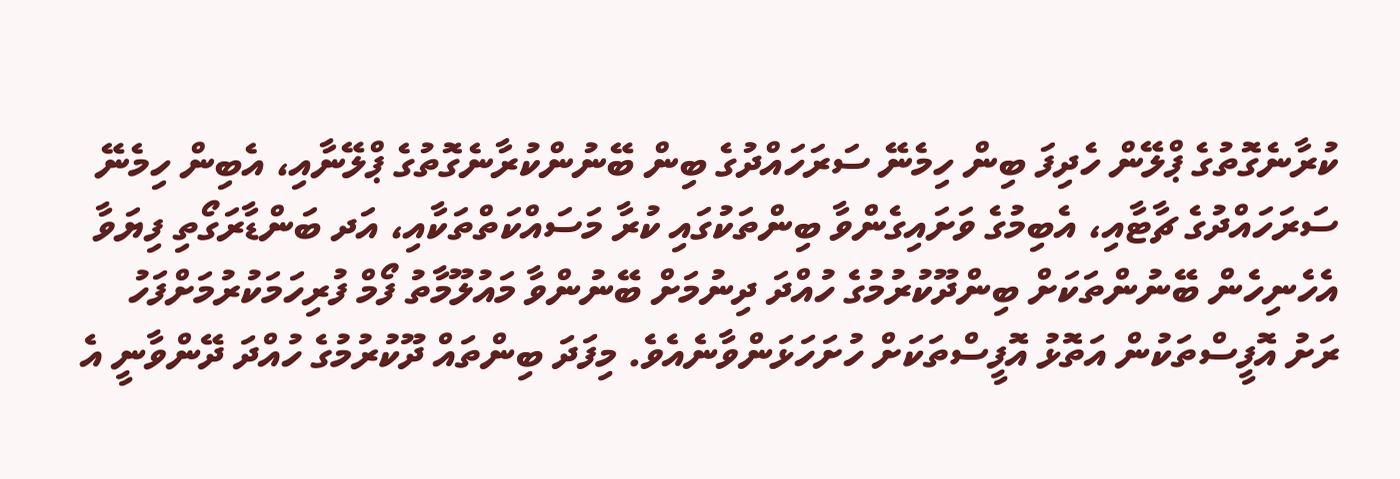ކުރާނެގޮތުގެ ޕްލޭން ހެދިފަ ބިން ހިމެނޭ ސަރަހައްދުގެ ބިން ބޭނުންކުރާނެގޮތުގެ ޕްލޭނާއި، އެބިން ހިމެނޭ ސަރަހައްދުގެ ޗާޓާއި، އެބިމުގެ ވަށައިގެންވާ ބިންތަކުގައި ކުރާ މަސައްކަތްތަކާއި، އަދ ބަންޑާރަގޯތި ފިޔަވާ އެހެނިހެން ބޭނުންތަކަށް ބިންދޫކުރުމުގެ ހުއްދަ ދިނުމަށް ބޭނުންވާ މައުލޫމާތު ފޯމް ފުރިހަމަކުރުމަށްފަހު ރަށު އޮފީސްތަކުން އަތޮޅު އޮފީސްތަކަށް ހުށަހަޅަންވާނެއެވެ. މިފަދަ ބިންތައް ދޫކުރުމުގެ ހުއްދަ ދޭންވާނީ އެ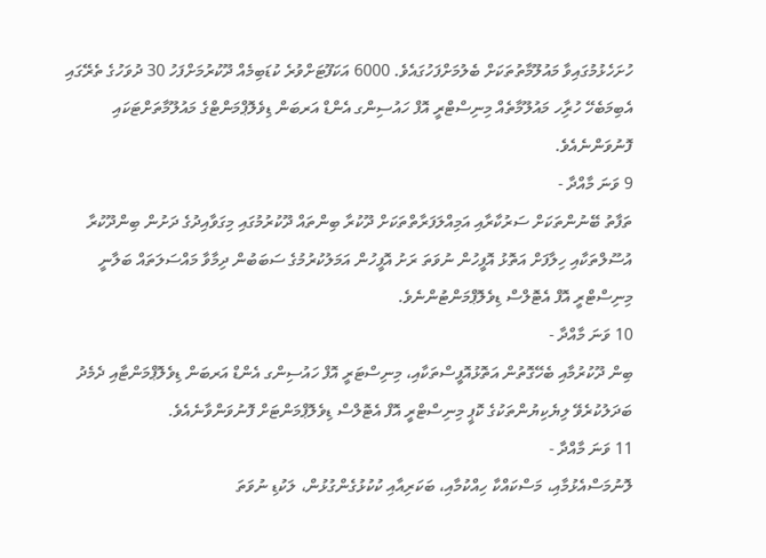ހުށަހެޅުމުގައިވާ މައުލޫމާތުތަކަށް ބެލުމަށްފަހުގައެވެ. 6000 އަކަފޫޓަށްވުރެ ކުޑަބިމެއް ދޫކުރުމަށްފަހު 30 ދުވަހުގެ ތެރޭގައި އެބިމަބެހޭ ހުރިާހ މައުލޫމާތެއް މިނިސްޓްރީ އޮފް ހައުސިންގ އެންޑް އަރބަން ޑިވެލޮޕްމަންޓްގެ މައުލޫމާތަށްޓަކައި ފޮނުވަންނެއެވެ.
9 ވަނަ މާއްދާ -
ތަފާތު ބޭނުންތަކަށް ސަރުކާރާއި އަމިއްލަފަރާތްތަކަށް ދޫކުރާ ބިންތައް ދޫކުރުމުގައި މިގަވާއިދުގެ ދަށުން ބިންދޫކުރާ އުސޫލްތަކާއި ހިލާފަށް އަތޮޅު އޮފީހުން ނުވަތަ ރަށު އޮފީހުން އަމަލުކުރުމުގެ ސަބަބުން ދިމާވާ މައްސަލަތައް ބަލާނީ މިނިސްޓްރީ އޮފް އެޓޮލްސް ޑިވެލޮޕްމަންޓުންނެވެ.
10 ވަނަ މާއްދާ -
ބިން ދޫކުރުމާއި ބެހޭގޮތުން އަތޮޅުއޮފީސްތަކާއި، މިނިސްޓަރީ އޮފް ހައުސިންގ އެންޑް އަރބަން ޑިވެލޮޕްމަންޓާއި ދެމެދު ބަދަލުކުރެވޭ ލިޔެކިޔުންތަކުގެ ކޮޕީ މިނިސްޓްރީ އޮފް އެޓޮލްސް ޑިވެލޮޕްމަންޓަށް ފޮނުވަންވާނެއެވެ.
11 ވަނަ މާއްދާ -
ލޮނުމަސްއެޅުމާއި، މަސްކައްކާ ހިއްކުމާއި، ބަކަރިއާއި ކުކުޅުގެންގުޅުން، ލަކުޑި ނުވަތަ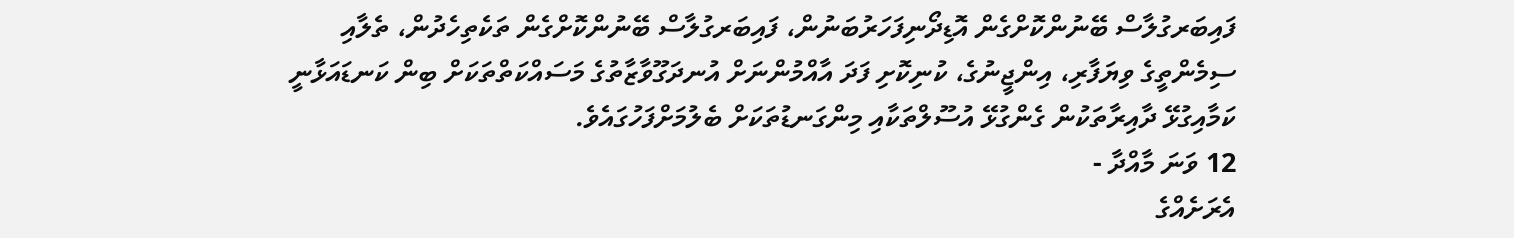ފައިބަރގުލާސް ބޭނުންކޮށްގެން އޮޑިދޯނިފަހަރުބަނުން، ފައިބަރގުލާސް ބޭނުންކޮށްގެން ތަކެތިހެދުން، ތެލާއި ސިމެންތީގެ ވިޔަފާރި، އިންޖީނުގެ، ކުނިކޮށި ފަދަ އާއްމުންނަށް އުނދަގޫވާޒާތުގެ މަސައްކަތްތަކަށް ބިން ކަނޑައަޅާނީ ކަމާއިގުޅޭ ދާއިރާތަކުން ގެންގުޅޭ އުސޫލްތަކާއި މިންގަނޑުތަކަށް ބެލުމަށްފަހުގައެވެ.
12 ވަނަ މާއްދާ -
އެރަށެއްގެ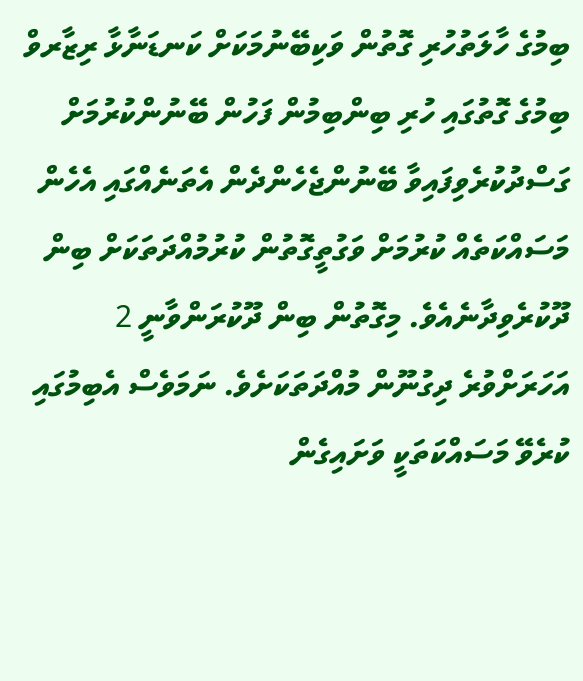ބިމުގެ ހާލަތުހުރި ގޮތުން ވަކިބޭނުމަކަށް ކަނޑަނާޅާ ރިޒާރވް ބިމުގެ ގޮތުގައި ހުރި ބިންބިމުން ފަހުން ބޭނުންކުރުމަށް ގަސްދުކުރެވިފައިވާ ބޭނުންޖެހެންދެން އެތަނެއްގައި އެހެން މަސައްކަތެއް ކުރުމަށް ވަގުތީގޮތުން ކުރުމުއްދަތަކަށް ބިން ދޫކުރެވިދާނެއެވެ. މިގޮތުން ބިން ދޫކުރަންވާނީ 2 އަހަރަށްވުރެ ދިގުނޫން މުއްދަތަކަށެވެ. ނަމަވެސް އެބިމުގައި ކުރެވޭ މަސައްކަތަކީ ވަށައިގެން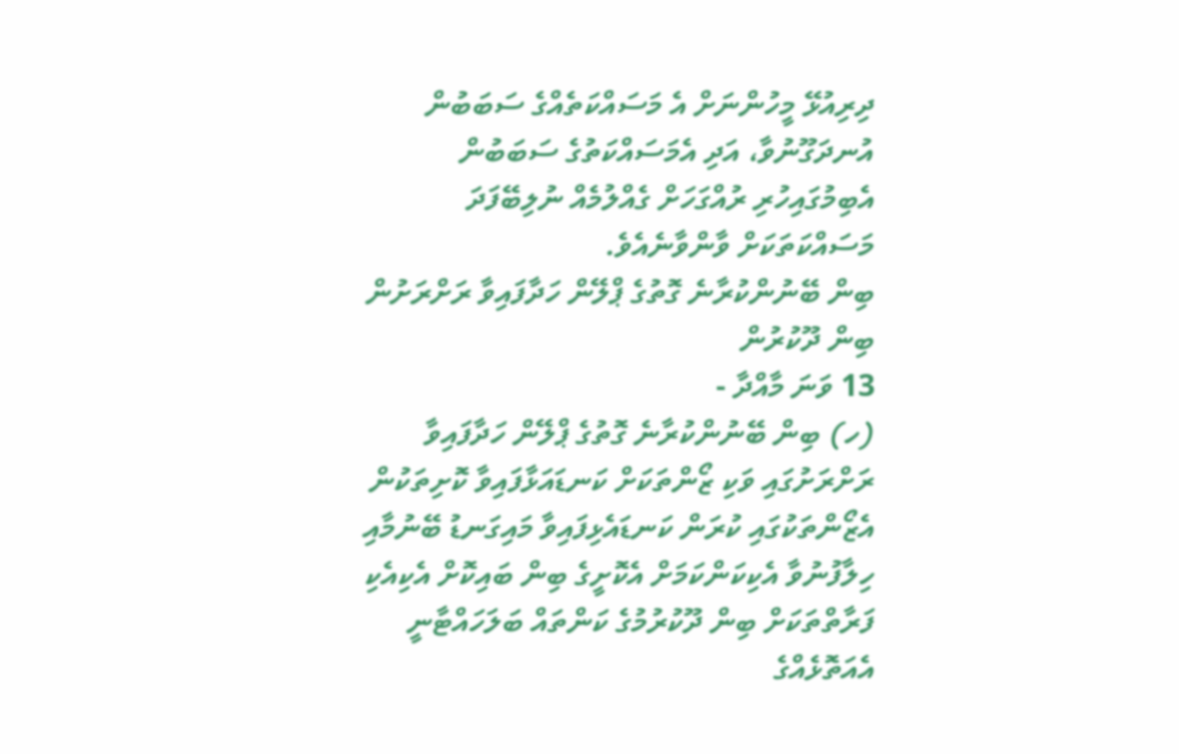ދިރިއުޅޭ މީހުންނަށް އެ މަސައްކަތެއްގެ ސަބަބުން އުނދަގޫނުވާ، އަދި އެމަސައްކަތުގެ ސަބަބުން އެބިމުގައިހުރި ރުއްގަހަށް ގެއްލުމެއް ނުލިބޭފަދަ މަސައްކަތަކަށް ވާންވާނެއެވެ.
ބިން ބޭނުންކުރާނެ ގޮތުގެ ޕްލޭން ހަދާފައިވާ ރަށްރަށުން ބިން ދޫކުރުން
13 ވަނަ މާއްދާ -
(ހ) ބިން ބޭނުންކުރާނެ ގޮތުގެ ޕްލޭން ހަދާފައިވާ ރަށްރަށުގައި ވަކި ޒޯންތަކަށް ކަނޑައަޅާފައިވާ ކޮށިތަކުން އެޒޯންތަކުގައި ކުރަން ކަނޑައެޅިފައިވާ މައިގަނޑު ބޭނުމާއި ހިލާފުނުވާ އެކިކަންކަމަށް އެކޮށީގެ ބިން ބައިކޮށް އެކިއެކި ފަރާތްތަކަށް ބިން ދޫކުރުމުގެ ކަންތައް ބަލަހައްޓާނީ އެއަތޮޅެއްގެ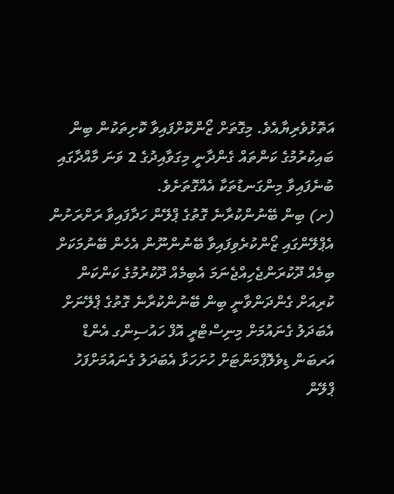އަތޮޅުވެރިޔާއެވެ. މިގޮތަށް ޒޯންކޮށްފައިވާ ކޮށިތަކުން ބިން ބައިކުރުމުގެ ކަންތައް ގެންދާނީ މިގަވާއިދުގެ 2 ވަނަ މާއްދާގައި ބުނެފައިވާ މިންގަނޑުތަކާ އެއްގޮތަށެވެ.
(ށ) ބިން ބޭނުންކުރާނެ ގޮތުގެ ޕްލޭން ހަދާފައިވާ ރަށްރަށުން އެޕްލޭންގައި ޒޯންކުރެވިފައިވާ ބޭނުންނޫން އެހެން ބޭނުމަކަށް ބިމެއް ދޫކުރަންޖެހިއްޖެނަމަ އެބިމެއް ދޫކުރުމުގެ ކަންކަން ކުރިއަށް ގެންދަންވާނީ ބިން ބޭނުންކުރާނެ ގޮތުގެ ޕްލޭނަށް އެބަދަލު ގެނައުމަށް މިނިސްޓްރީ އޮފް ހައުސިންގ އެންޑް އަރބަން ޑިވެލޮޕްމަންޓަށް ހުށަހަޅާ އެބަދަލު ގެނައުމަށްފަހު ޕްލޭން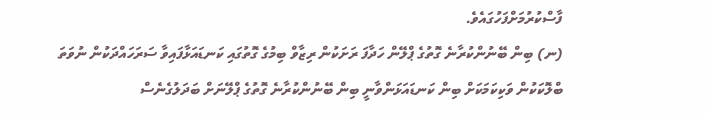ފާސްކުރުމަށްފަހުގައެވެ.
(ނ) ބިން ބޭނުންކުރާނެ ގޮތުގެ ޕްލޭން ހަދާފަ ރަށަކުން ރިޒާވް ބިމުގެ ގޮތުގައި ކަނޑައަޅާފައިވާ ސަރަހައްދަކުން ނުވަތަ ބްލޮކަކުން ވަކިކަމަކަށް ބިން ކަނޑައަޅަންވާނީ ބިން ބޭނުންކުރާނެ ގޮތުގެ ޕްލޭނަށް ބަދަލުގެނެސް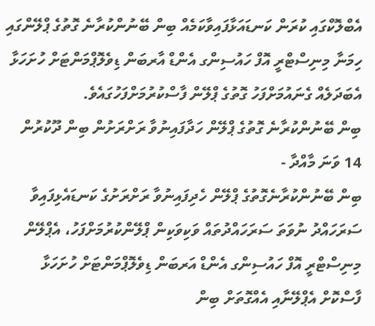އެބްލޮކްގައި ކުރަން ކަނޑައަޅާފައިވާކަމެއް ބިން ބޭނުންކުރާނެ ގޮތުގެ ޕްލޭންގައި ހިމަނާ މިނިސްޓްރީ އޮފް ހައުސިންގ އެންޑް އާރބަން ޑިވެލޮޕްމަންޓަށް ހުށަހަޅާ އެބަދަލެއް ގެނައުމަށްފަހު ގޮތުގެ ޕްލޭން ފާސްކުރުމަށްފަހުގައެވެ.
ބިން ބޭނުންކުރާނެ ގޮތުގެ ޕްލޭން ހަދާފައިނުވާ ރަށްރަށުން ބިން ދޫކުރުން
14 ވަނަ މާއްދާ -
ބިން ބޭނުންކުރާނެގޮތުގެ ޕްލޭން ހެދިފައިނުވާ ރަށްރަށުގެ ކަނޑައެޅިފައިވާ ސަރަހައްދު ނުވަތަ ސަރަހައްދުތައް ވަކިވަކިން ޕްލޭންކުރުމަށްފަހު، އެޕްލޭން މިނިސްޓްރީ އޮފް ހައުސިންގ އެންޑް އަރބަން ޑިވެލޮޕްމަންޓަށް ހުށަހަޅާ ފާސްކޮށް އެޕްލޭނާއި އެއްގޮތަށް ބިން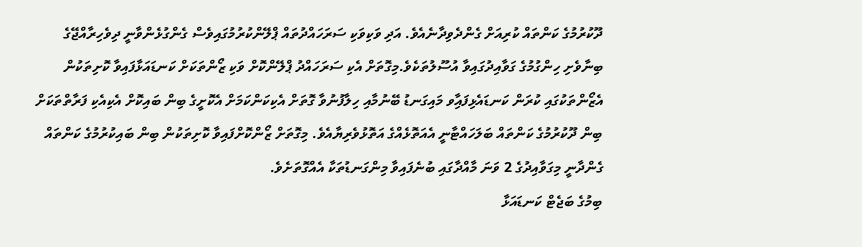ދޫކުރުމުގެ ކަންތައް ކުރިއަށް ގެންދެވިދާނެއެވެ. އަދި ވަކިވަކި ސަރަހައްދުތައް ޕްލޭންކުރުމުގައިވެސް ގެންގުޅެންވާނީ ދިވެހިރާއްޖޭގެ ބިނާވެށި ހިންގުމުގެ ގަވާއިދުގައިވާ އުސޫލުތަކެވެ.މިގޮތަށް އެކި ސަރަހައްދު ޕްލޭންކޮށް ވަކި ޒޯންތަކަށް ކަނޑައަޅާފައިވާ ކޮށިތަކުން އެޒޯންތަކުގައި ކުރަން ކަނޑައެޅިފައިާވ މައިގަނޑު ބޭނުމާއި ހިލާފުނުވާ ގޮތަށް އެކިކަންކަމަށް އެކޮށީގެ ބިން ބައިކޮށް އެކިއެކި ފަރާތްތަކަށް ބިން ދޫކުރުމުގެ ކަންތައް ބަލަހައްޓާނީ އެއަތޮޅެއްގެ އަތޮޅުވެރިޔާއެވެ. މިގޮތަށް ޒޯންކޮށްފައިވާ ކޮށިތަކުން ބިން ބައިކުރުމުގެ ކަންތައް ގެންދާނީ މިގަވާއިދުގެ 2 ވަނަ މާއްދާގައި ބުނެފައިވާ މިންގަނޑުތަކާ އެއްގޮތަށެވެ.
ބިމުގެ ބަޖެޓް ކަނޑައަޅާ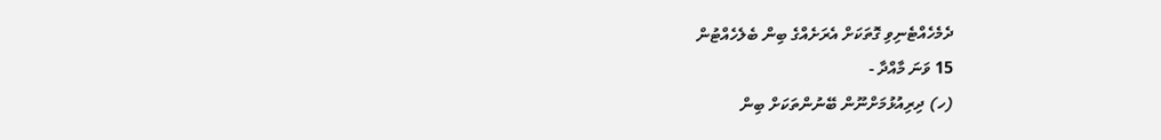ދެމެހެއްޓެނިވި ގޮތަކަށް އެރަށެއްގެ ބިން ބެލެހެއްޓުން
15 ވަނަ މާއްދާ -
(ހ) ދިރިއުޅުމަށްނޫން ބޭނުންތަކަށް ބިން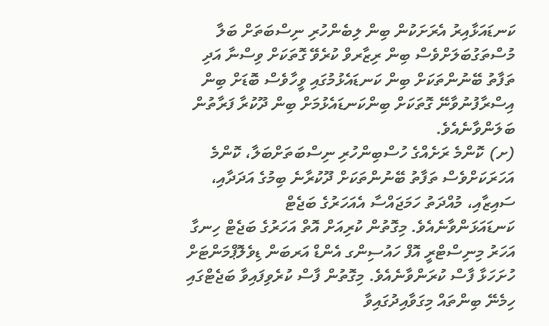ކަނޑައަޅާއިރު އެރަށަކުން ބިން ލިބެންހުރި ނިސްބަތަށް ބަލާ މުސްތަގުބަލަށްވެސް ބިން ރިޒާރވް ކުރެވޭ ގޮތަކަށް ވިސްނާ އަދި ތަފާތު ބޭނުންތަކަށް ބިން ކަނޑައެޅުމުގައި ވީހާވެސް ބޮޑަށް ބިން އިސްރާފުނުވާނޭ ގޮތަކަށް ބިންކަނޑައެޅުމަށް ބިން ދޫކުރާ ފަރާތުން ބަލަންވާނެއެވެ.
(ށ) ކޮންމެ ރަށެއްގެ ހުސްބިންހުރި ނިސްބަތަށްބަލާ، ކޮންމެ އަހަރަކަށްވެސް ތަފާތު ބޭނުންތަކަށް ދޫކުރާނެ ބިމުގެ އަދަދާއި، ސައިޒާއި، މުއްދަތު ހަމަޖައްސާ އެއަހަރުގެ ބަޖެޓް ކަނޑައަޅަންވާނެއެވެ. މިގޮތުން ކުރިއަށް އޮތް އަހަރުގެ ބަޖެޓް ހިނގާ އަހަރު މިނިސްޓްރީ އޮފް ހައުސިންގ އެންޑް އަރބަން ޑިވެލޮޕްމަންޓަށް ހުށަހަޅާ ފާސް ކުރަންވާނެއެވެ. މިގޮތުން ފާސް ކުރެވިފައިވާ ބަޖެޓްގައި ހިމެނޭ ބިންތައް މިގަވާއިދުގައިވާ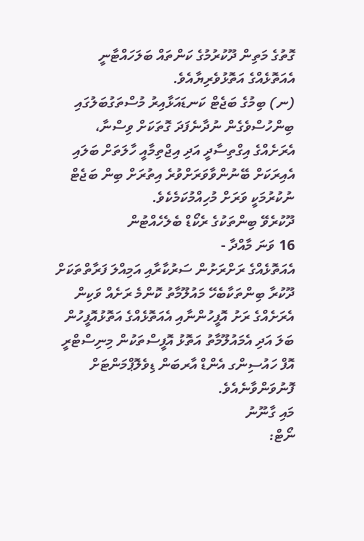ގޮތުގެ މަތިން ދޫކުރުމުގެ ކަންތައް ބަލަހައްޓާނީ އެއަތޮޅެއްގެ އަތޮޅުވެރިޔާއެވެ.
(ނ) ބިމުގެ ބަޖެޓް ކަނޑައަޅާއިރު މުސްތަގުބަލުގައި ބިންހުސްވެގެން ނުދާނެފަދަ ގޮތަކަށް ވިސްނާ، އެރަށެއްގެ އިގްތިސާދީ އަދި އިޖްތިމާއީ ހާލަތަށް ބަލައި އެއިރަކަށް ބޭނުންވާވަރަށްވުރެ އިތުރަށް ބިން ބަޖެޓް ނުކުރުމަކީ ވަރަށް މުހިއްމުކަމެކެވެ.
ދޫކުރެވޭ ބިންތަކުގެ ރެކޯޑް ބެލެހެއްޓުން
16 ވަނަ މާއްދާ -
އެއަތޮޅެއްގެ ރަށްރަށުން ސަރުކާރާއި އަމިއްލަ ފަރާތްތަކަށް ދޫކުރާ ބިންތަކާބެހޭ މައުލޫމާތު ކޮންމެ ރަށެއް ވަކިން އެރަށެއްގެ ރަށު އޮފީހުންނާއި އެއަތޮޅެއްގެ އަތޮޅުއޮފީހުން ބަލަ އަދި އެމައުލޫމާތު އަތޮޅު އޮފީސްތަކުން މިނިސްޓްރީ އޮފް ހައުސިންގ އެންޑް އާރބަން ޑިވެލޮޕްމަންޓަށް ފޮނުވަންވާނެއެވެ.
މައި ގާނޫނު
ނޯޓް: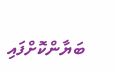ބަޔާންކޮށްފައި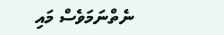ނެތްނަމަވެސް މައި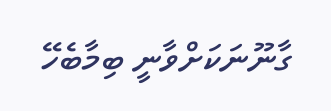ގާނޫނަކަށްވާނީ ބިމާބެހޭ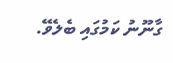ގާނޫނު ކަމުގައި ބެލެވޭ.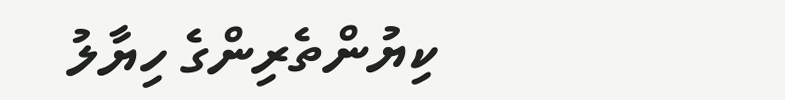ކިޔުންތެރިންގެ ހިޔާލު